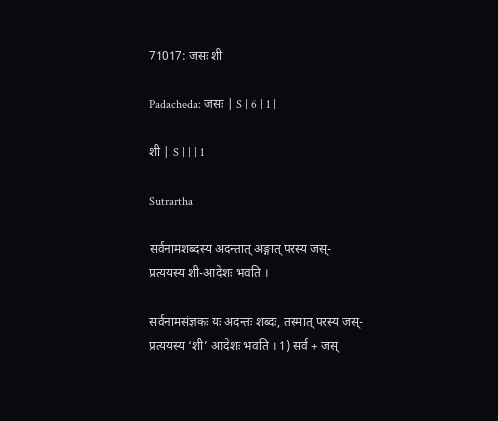71017: जसः शी

Padacheda: जसः | S | 6 | 1 |

शी | S | | | 1

Sutrartha

सर्वनामशब्दस्य अदन्तात् अङ्गात् परस्य जस्-प्रत्ययस्य शी-आदेशः भवति ।

सर्वनामसंज्ञकः यः अदन्तः शब्दः, तस्मात् परस्य जस्-प्रत्ययस्य ‘शी’ आदेशः भवति । 1) सर्व + जस्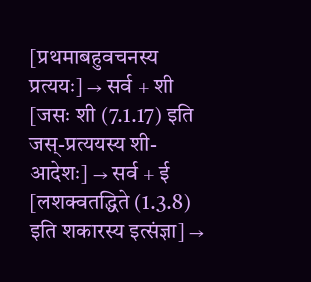[प्रथमाबहुवचनस्य प्रत्ययः] → सर्व + शी [जसः शी (7.1.17) इति जस्-प्रत्ययस्य शी-आदेशः] → सर्व + ई [लशक्वतद्धिते (1.3.8) इति शकारस्य इत्संज्ञा] →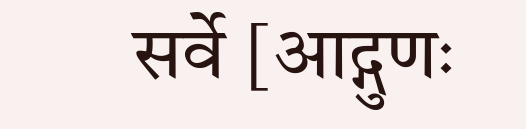सर्वे [आद्गुणः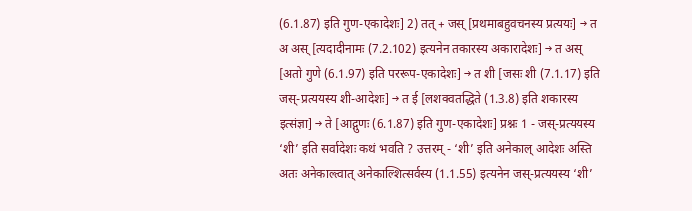(6.1.87) इति गुण-एकादेशः] 2) तत् + जस् [प्रथमाबहुवचनस्य प्रत्ययः] → त अ अस् [त्यदादीनामः (7.2.102) इत्यनेन तकारस्य अकारादेशः] → त अस् [अतो गुणे (6.1.97) इति पररूप-एकादेशः] → त शी [जसः शी (7.1.17) इति जस्-प्रत्ययस्य शी-आदेशः] → त ई [लशक्वतद्धिते (1.3.8) इति शकारस्य इत्संज्ञा] → ते [आद्गुणः (6.1.87) इति गुण-एकादेशः] प्रश्नः 1 - जस्-प्रत्ययस्य ‘शी’ इति सर्वादेशः कथं भवति ? उत्तरम् - ‘शी’ इति अनेकाल् आदेशः अस्ति अतः अनेकाल्त्वात् अनेकाल्शित्सर्वस्य (1.1.55) इत्यनेन जस्-प्रत्ययस्य ‘शी’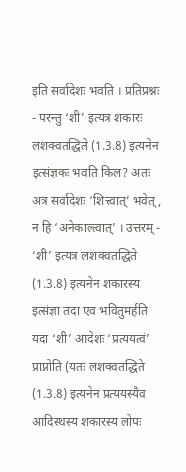इति सर्वादेशः भवति । प्रतिप्रश्नः - परन्तु ‘शी’ इत्यत्र शकारः लशक्वतद्धिते (1.3.8) इत्यनेन इत्संज्ञकः भवति किल? अतः अत्र सर्वादेशः ‘शित्त्वात्’ भवेत्, न हि ‘अनेकाल्त्वात्’ । उत्तरम् - ‘शी’ इत्यत्र लशक्वतद्धिते (1.3.8) इत्यनेन शकारस्य इत्संज्ञा तदा एव भवितुमर्हति यदा ‘शी’ आदेशः ‘प्रत्ययत्वं’ प्राप्नोति (यतः लशक्वतद्धिते (1.3.8) इत्यनेन प्रत्ययस्यैव आदिस्थस्य शकारस्य लोपः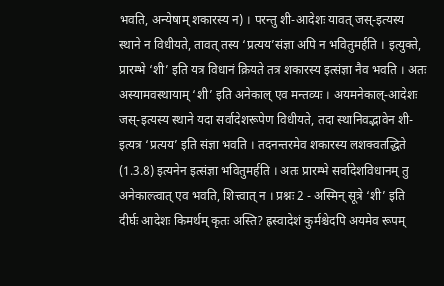भवति, अन्येषाम् शकारस्य न) । परन्तु शी-आदेशः यावत् जस्-इत्यस्य स्थाने न विधीयते, तावत् तस्य ‘प्रत्यय’संज्ञा अपि न भवितुमर्हति । इत्युक्ते, प्रारम्भे ‘शी’ इति यत्र विधानं क्रियते तत्र शकारस्य इत्संज्ञा नैव भवति । अतः अस्यामवस्थायाम् ‘शी’ इति अनेकाल् एव मन्तव्यः । अयमनेकाल्-आदेशः जस्-इत्यस्य स्थाने यदा सर्वादेशरूपेण विधीयते, तदा स्थानिवद्भावेन शी-इत्यत्र ‘प्रत्यय’ इति संज्ञा भवति । तदनन्तरमेव शकारस्य लशक्वतद्धिते (1.3.8) इत्यनेन इत्संज्ञा भवितुमर्हति । अतः प्रारम्भे सर्वादेशविधानम् तु अनेकाल्त्वात् एव भवति, शित्त्वात् न । प्रश्नः 2 - अस्मिन् सूत्रे ‘शी’ इति दीर्घः आदेशः किमर्थम् कृतः अस्ति? ह्रस्वादेशं कुर्मश्चेदपि अयमेव रूपम्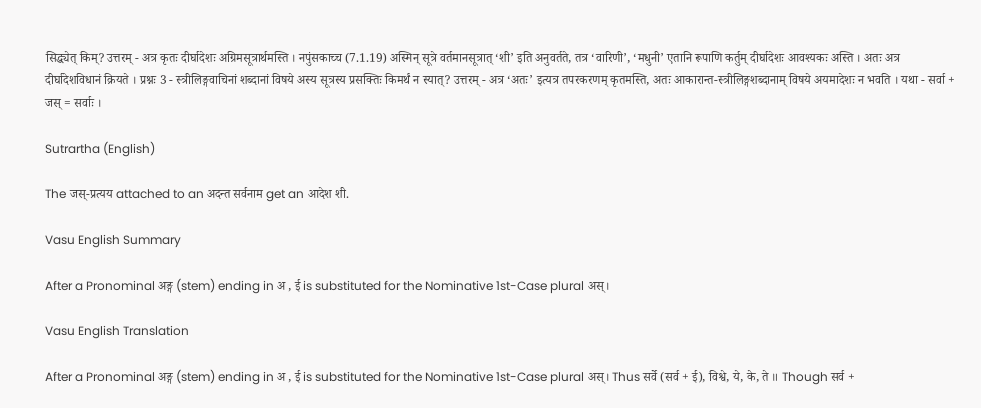सिद्ध्येत् किम्? उत्तरम् - अत्र कृतः दीर्घादेशः अग्रिमसूत्रार्थमस्ति । नपुंसकाच्च (7.1.19) अस्मिन् सूत्रे वर्तमानसूत्रात् ‘शी’ इति अनुवर्तते, तत्र ‘वारिणी’, ‘मधुनी’ एतानि रूपाणि कर्तुम् दीर्घादेशः आवश्यकः अस्ति । अतः अत्र दीर्घादेशविधानं क्रियते । प्रश्नः 3 - स्त्रीलिङ्गवाचिनां शब्दानां विषये अस्य सूत्रस्य प्रसक्तिः किमर्थं न स्यात्? उत्तरम् - अत्र ‘अतः’ इत्यत्र तपरकरणम् कृतमस्ति, अतः आकारान्त-स्त्रीलिङ्गशब्दानाम् विषये अयमादेशः न भवति । यथा - सर्वा + जस् = सर्वाः ।

Sutrartha (English)

The जस्-प्रत्यय attached to an अदन्त सर्वनाम get an आदेश शी.

Vasu English Summary

After a Pronominal अङ्ग (stem) ending in अ , ई is substituted for the Nominative 1st-Case plural अस्।

Vasu English Translation

After a Pronominal अङ्ग (stem) ending in अ , ई is substituted for the Nominative 1st-Case plural अस्। Thus सर्वे (सर्व + ई), विश्वे, ये, के, ते ॥ Though सर्व +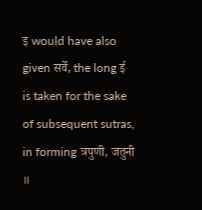इ would have also given सर्वे, the long ई is taken for the sake of subsequent sutras, in forming त्रपुणी, जतुनी ॥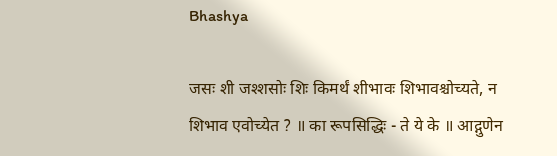Bhashya

जसः शी जश्शसोः शिः किमर्थं शीभावः शिभावश्चोच्यते, न शिभाव एवोच्येत ? ॥ का रूपसिद्धिः - ते ये के ॥ आद्गुणेन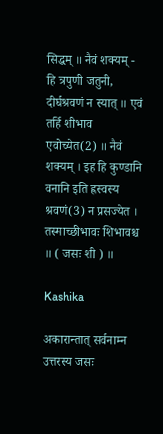सिद्धम् ॥ नैवं शक्यम् - हि त्रपुणी जतुनी, दीर्घश्रवणं न स्यात् ॥ एवं तर्हि शीभाव एवोच्येत(2) ॥ नैवं शक्यम् । इह हि कुण्डानि वनानि इति ह्रस्वस्य श्रवणं(3) न प्रसज्येत । तस्माच्छीभावः शिभावश्च ॥ ( जसः शी ) ॥

Kashika

अकारान्तात् सर्वनाम्न उत्तरस्य जसः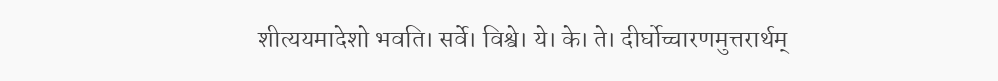शीत्ययमादेशो भवति। सर्वे। विश्वे। ये। के। ते। दीर्घोच्चारणमुत्तरार्थम्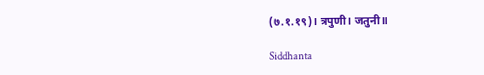(७.१.१९)। त्रपुणी। जतुनी॥

Siddhanta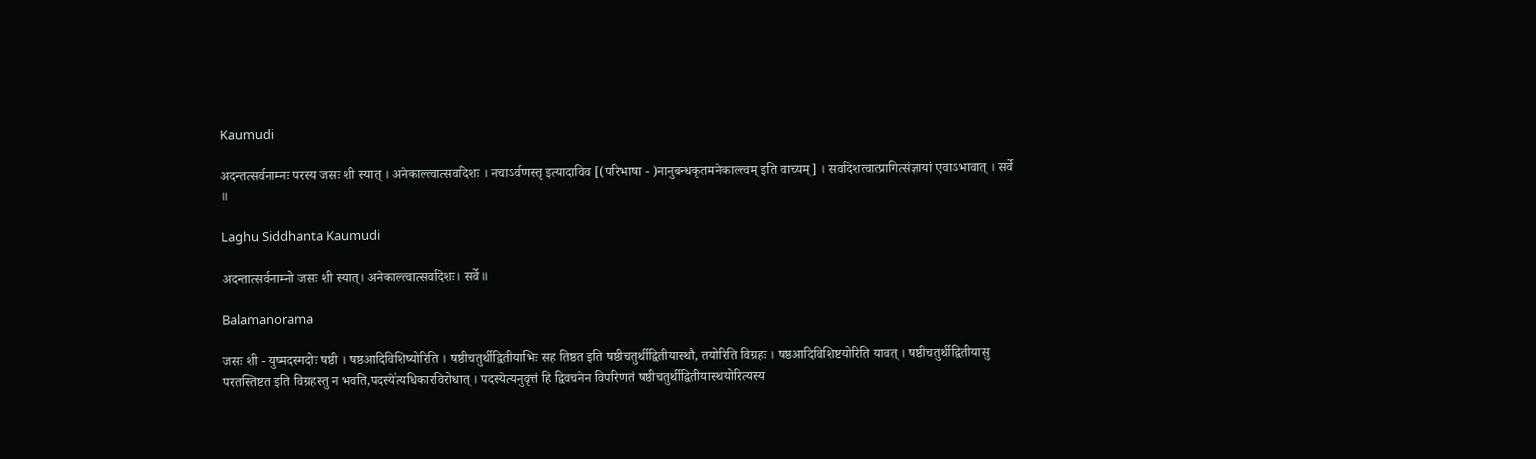Kaumudi

अदन्तत्सर्वनाम्नः परस्य जसः शी स्यात् । अनेकाल्त्वात्सर्वादेशः । नचाऽर्वणस्तृ इत्यादाविव [(परिभाषा - )नानुबन्धकृतमनेकाल्त्वम् इति वाच्यम्] । सर्वादेशत्वात्प्रागित्संज्ञायां एवाऽभावात् । सर्वे ॥

Laghu Siddhanta Kaumudi

अदन्तात्सर्वनाम्नो जसः शी स्यात्। अनेकाल्त्वात्सर्वादेशः। सर्वे॥

Balamanorama

जसः शी - युष्मदस्मदोः षष्ठी । षष्ठआदिविशिष्योरिति । षष्ठीचतुर्थीद्वितीयाभिः सह तिष्ठत इति षष्ठीचतुर्थीद्वितीयास्थौ, तयोरिति विग्रहः । षष्ठआदिविशिष्टयोरिति यावत् । षष्ठीचतुर्थीद्वितीयासु परतस्तिष्टत इति विग्रहस्तु न भवति,पदस्ये॑त्यधिकारविरोधात् । पदस्येत्यनुवृत्तं हि द्विवचनेन विपरिणतं षष्ठीचतुर्थीद्वितीयास्थयोरित्यस्य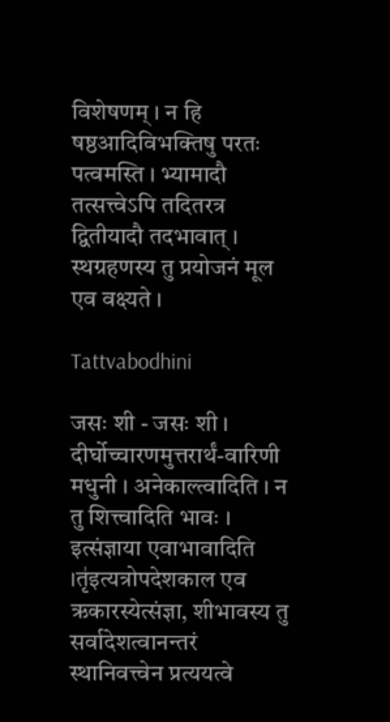विशेषणम् । न हि षष्ठआदिविभक्तिषु परतः पत्वमस्ति । भ्यामादौ तत्सत्त्वेऽपि तदितरत्र द्वितीयादौ तदभावात् । स्थग्रहणस्य तु प्रयोजनं मूल एव वक्ष्यते ।

Tattvabodhini

जसः शी - जसः शी । दीर्घोच्चारणमुत्तरार्थं-वारिणी मधुनी । अनेकाल्त्वादिति । न तु शित्त्वादिति भावः । इत्संज्ञाया एवाभावादिति ।तृ॑इत्यत्रोपदेशकाल एव ऋकारस्येत्संज्ञा, शीभावस्य तु सर्वादेशत्वानन्तरं स्थानिवत्त्वेन प्रत्ययत्वे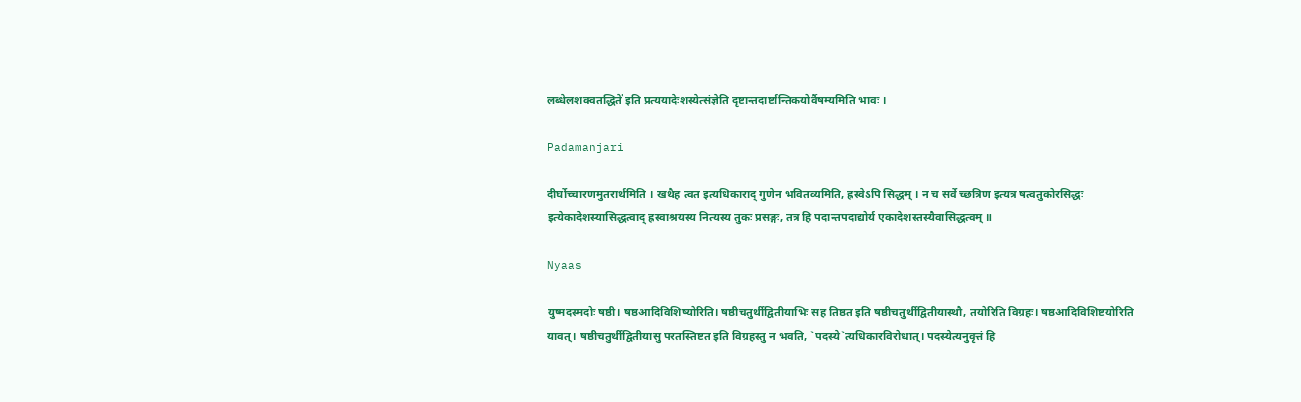लब्धेलशक्वतद्धिते॑ इति प्रत्ययादेःशस्येत्संज्ञेति दृष्टान्तदार्ष्टान्तिकयोर्वैषम्यमिति भावः ।

Padamanjari

दीर्घोच्चारणमुतरार्थमिति । खथैह त्वत इत्यधिकाराद् गुणेन भवितव्यमिति, ह्रस्वेऽपि सिद्धम् । न च सर्वे च्छत्रिण इत्यत्र षत्वतुकोरसिद्धः इत्येकादेशस्यासिद्धत्वाद् ह्रस्वाश्रयस्य नित्यस्य तुकः प्रसङ्गः, तत्र हि पदान्तपदाद्योर्य एकादेशस्तस्यैवासिद्धत्वम् ॥

Nyaas

युष्मदस्मदोः षष्ठी। षष्ठआदिविशिष्योरिति। षष्ठीचतुर्थीद्वितीयाभिः सह तिष्ठत इति षष्ठीचतुर्थीद्वितीयास्थौ, तयोरिति विग्रहः। षष्ठआदिविशिष्टयोरिति यावत्। षष्ठीचतुर्थीद्वितीयासु परतस्तिष्टत इति विग्रहस्तु न भवति, `पदस्ये`त्यधिकारविरोधात्। पदस्येत्यनुवृत्तं हि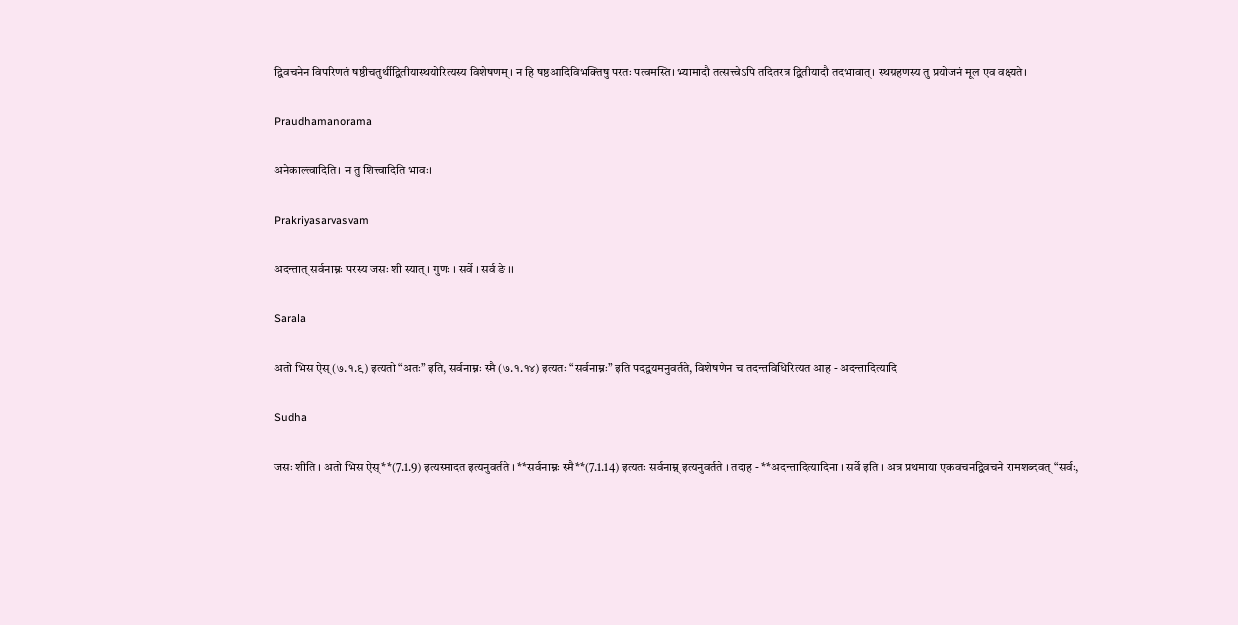द्विवचनेन विपरिणतं षष्ठीचतुर्थीद्वितीयास्थयोरित्यस्य विशेषणम्। न हि षष्ठआदिविभक्तिषु परतः पत्वमस्ति। भ्यामादौ तत्सत्त्वेऽपि तदितरत्र द्वितीयादौ तदभावात्। स्थग्रहणस्य तु प्रयोजनं मूल एव वक्ष्यते।

Praudhamanorama

अनेकाल्त्वादिति। न तु शित्त्वादिति भावः।

Prakriyasarvasvam

अदन्तात् सर्वनाम्नः परस्य जसः शी स्यात् । गुणः । सर्वे । सर्व ङे ।।

Sarala

अतो भिस ऐस् (७.१.९) इत्यतो “अतः” इति, सर्वनाम्नः स्मै (७.१.१४) इत्यतः “सर्वनाम्नः” इति पदद्वयमनुवर्तते, विशेषणेन च तदन्तविधिरित्यत आह - अदन्तादित्यादि

Sudha

जसः शीति । अतो भिस ऐस्**(7.1.9) इत्यस्मादत इत्यनुवर्तते । **सर्वनाम्नः स्मै**(7.1.14) इत्यतः सर्वनाम्न् इत्यनुवर्तते । तदाह - **अदन्तादित्यादिना । सर्वे इति । अत्र प्रथमाया एकवचनद्विवचने रामशब्दवत् “सर्वः,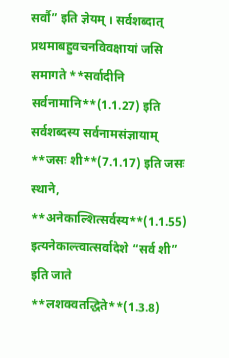सर्वौ” इति ज्ञेयम् । सर्वशब्दात् प्रथमाबहुवचनविवक्षायां जसि समागते **सर्वादीनि सर्वनामानि**(1.1.27) इति सर्वशब्दस्य सर्वनामसंज्ञायाम् **जसः शी**(7.1.17) इति जसः स्थाने, **अनेकाल्शित्सर्वस्य**(1.1.55) इत्यनेकाल्त्वात्सर्वादेशे “सर्व शी” इति जाते **लशक्वतद्धिते**(1.3.8)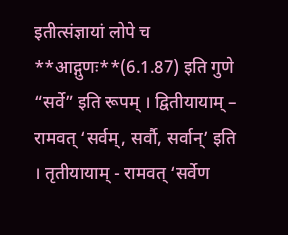इतीत्संज्ञायां लोपे च **आद्गुणः**(6.1.87) इति गुणे “सर्वे” इति रूपम् । द्वितीयायाम् – रामवत् ‘सर्वम्, सर्वौ, सर्वान्’ इति । तृतीयायाम् - रामवत् ‘सर्वेण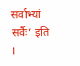सर्वाभ्यां सर्वैः’ इति ।